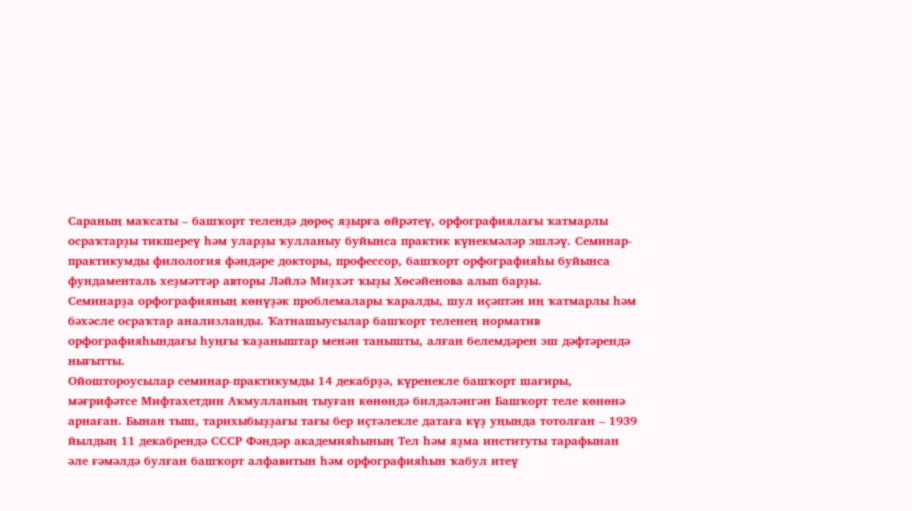Сараның маҡсаты – башҡорт телендә дөрөҫ яҙырға өйрәтеү, орфографиялағы ҡатмарлы осраҡтарҙы тикшереү һәм уларҙы ҡулланыу буйынса практик күнекмәләр эшләү. Семинар-практикумды филология фәндәре докторы, профессор, башҡорт орфографияһы буйынса фундаменталь хеҙмәттәр авторы Ләйлә Миҙхәт ҡыҙы Хөсәйенова алып барҙы.
Семинарҙа орфографияның көнүҙәк проблемалары ҡаралды, шул иҫәптән иң ҡатмарлы һәм бәхәсле осраҡтар анализланды. Ҡатнашыусылар башҡорт теленең норматив орфографияһындағы һуңғы ҡаҙаныштар менән танышты, алған белемдәрен эш дәфтәрендә нығытты.
Ойоштороусылар семинар-практикумды 14 декабрҙә, күренекле башҡорт шағиры, мәғрифәтсе Мифтахетдин Аҡмулланың тыуған көнөндә билдәләнгән Башҡорт теле көнөнә арнаған. Бынан тыш, тарихыбыҙҙағы тағы бер иҫтәлекле датаға күҙ уңында тотолған – 1939 йылдың 11 декабрендә СССР Фәндәр академияһының Тел һәм яҙма институты тарафынан әле ғәмәлдә булған башҡорт алфавитын һәм орфографияһын ҡабул итеү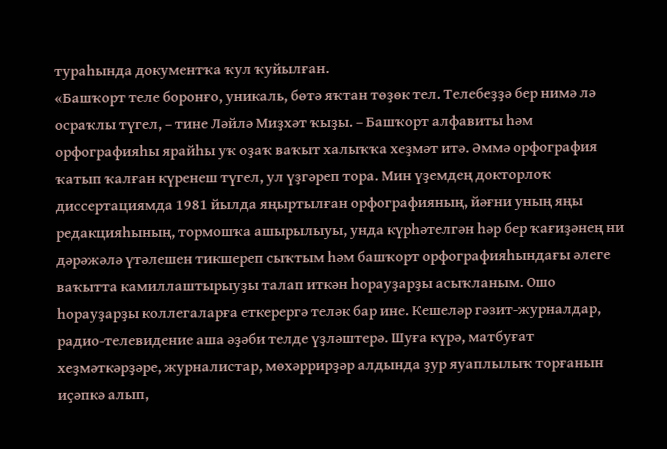тураһында документҡа ҡул ҡуйылған.
«Башҡорт теле боронғо, уникаль, бөтә яҡтан төҙөк тел. Телебеҙҙә бер нимә лә осраҡлы түгел, – тине Ләйлә Миҙхәт ҡыҙы. – Башҡорт алфавиты һәм орфографияһы ярайһы уҡ оҙаҡ ваҡыт халыҡҡа хеҙмәт итә. Әммә орфография ҡатып ҡалған күренеш түгел, ул үҙгәреп тора. Мин үҙемдең докторлоҡ диссертациямда 1981 йылда яңыртылған орфографияның, йәғни уның яңы редакцияһының, тормошҡа ашырылыуы, унда күрһәтелгән һәр бер ҡағиҙәнең ни дәрәжәлә үтәлешен тикшереп сыҡтым һәм башҡорт орфографияһындағы әлеге ваҡытта камиллаштырыуҙы талап иткән һорауҙарҙы асыҡланым. Ошо һорауҙарҙы коллегаларға еткерергә теләк бар ине. Кешеләр гәзит-журналдар, радио-телевидение аша әҙәби телде үҙләштерә. Шуға күрә, матбуғат хеҙмәткәрҙәре, журналистар, мөхәррирҙәр алдында ҙур яуаплылыҡ торғанын иҫәпкә алып,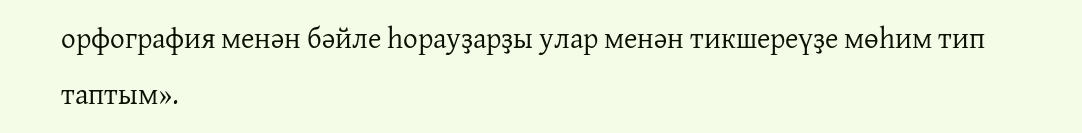орфография менән бәйле һорауҙарҙы улар менән тикшереүҙе мөһим тип таптым».